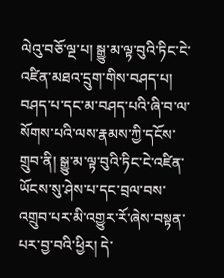ལེའུ་བཅོ་ལྔ་པ། སྒྱུ་མ་ལྟ་བུའི་ཏིང་ངེ་འཛིན་མཐའ་དྲུག་གིས་བཤད་པ།
བཤད་པ་དང་མ་བཤད་པའི་ཞི་བ་ལ་སོགས་པའི་ལས་རྣམས་ཀྱི་དངོས་གྲུབ་ནི། སྒྱུ་མ་ལྟ་བུའི་ཏིང་ངེ་འཛིན་ཡོངས་སུ་ཤེས་པ་དང་བྲལ་བས་འགྲུབ་པར་མི་འགྱུར་རོ་ཞེས་བསྟན་པར་བྱ་བའི་ཕྱིར། དེ་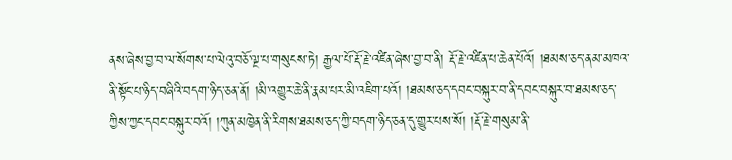ནས་ཞེས་བྱ་བ་ལ་སོགས་པ་ལེའུ་བཅོ་ལྔ་པ་གསུངས་ཏེ། རྒྱལ་པོ་རྡོ་རྗེ་འཛིན་ཞེས་བྱ་བ་ནི། རྡོ་རྗེ་འཛིན་པ་ཆེན་པོའོ། །ཐམས་ཅད་ནམ་མཁའ་ནི་སྟོང་པ་ཉིད་བཞིའི་བདག་ཉིད་ཅན་ནོ། །མི་འགྱུར་ཆེ་ནི་རྣམ་པར་མི་འཇིག་པའོ། །ཐམས་ཅད་དབང་བསྐུར་བ་ནི་དབང་བསྐུར་བ་ཐམས་ཅད་ཀྱིས་ཀྱང་དབང་བསྐུར་བའོ། །ཀུན་མཁྱེན་ནི་རིགས་ཐམས་ཅད་ཀྱི་བདག་ཉིད་ཅན་དུ་གྱུར་པས་སོ། །རྡོ་རྗེ་གསུམ་ནི་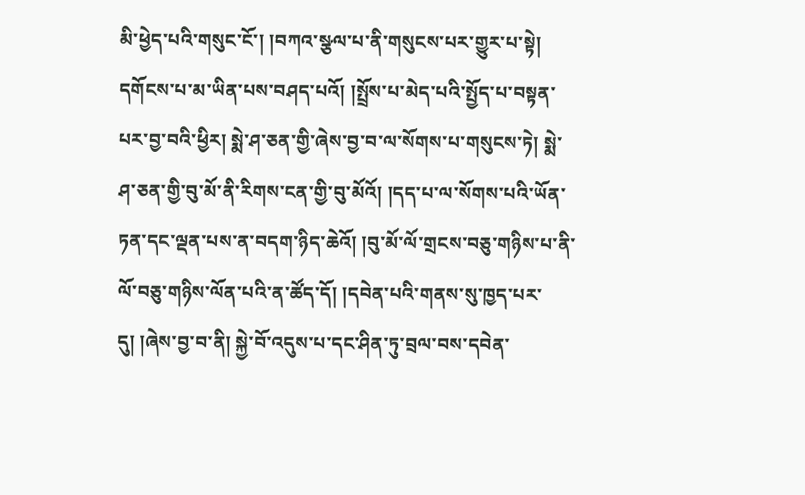མི་ཕྱེད་པའི་གསུང་ངོ་། །བཀའ་སྩལ་པ་ནི་གསུངས་པར་གྱུར་པ་སྟེ། དགོངས་པ་མ་ཡིན་པས་བཤད་པའོ། །སྤྲོས་པ་མེད་པའི་སྤྱོད་པ་བསྟན་པར་བྱ་བའི་ཕྱིར། སྨེ་ཤ་ཅན་གྱི་ཞེས་བྱ་བ་ལ་སོགས་པ་གསུངས་ཏེ། སྨེ་ཤ་ཅན་གྱི་བུ་མོ་ནི་རིགས་ངན་གྱི་བུ་མོའོ། །དད་པ་ལ་སོགས་པའི་ཡོན་ཏན་དང་ལྡན་པས་ན་བདག་ཉིད་ཆེའོ། །བུ་མོ་ལོ་གྲངས་བཅུ་གཉིས་པ་ནི་ལོ་བཅུ་གཉིས་ལོན་པའི་ན་ཚོད་དོ། །དབེན་པའི་གནས་སུ་ཁྱད་པར་དུ། །ཞེས་བྱ་བ་ནི། སྐྱེ་བོ་འདུས་པ་དང་ཤིན་ཏུ་བྲལ་བས་དབེན་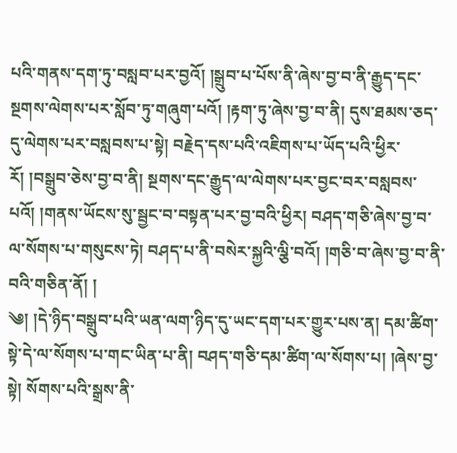པའི་གནས་དག་ཏུ་བསླབ་པར་བྱའོ། །སྒྲུབ་པ་པོས་ནི་ཞེས་བྱ་བ་ནི་རྒྱུད་དང་སྔགས་ལེགས་པར་སློབ་ཏུ་གཞུག་པའོ། །རྟག་ཏུ་ཞེས་བྱ་བ་ནི། དུས་ཐམས་ཅད་དུ་ལེགས་པར་བསླབས་པ་སྟེ། བརྗེད་དས་པའི་འཇིགས་པ་ཡོད་པའི་ཕྱིར་རོ། །བསྒྲུབ་ཅེས་བྱ་བ་ནི། སྔགས་དང་རྒྱུད་ལ་ལེགས་པར་བྱང་བར་བསླབས་པའོ། །གནས་ཡོངས་སུ་སྦྱང་བ་བསྟན་པར་བྱ་བའི་ཕྱིར། བཤད་གཅི་ཞེས་བྱ་བ་ལ་སོགས་པ་གསུངས་ཏེ། བཤད་པ་ནི་བསེར་སྐྱའི་ལྕི་བའོ། །གཅི་བ་ཞེས་བྱ་བ་ནི་བའི་གཅིན་ནོ། །
༄། །དེ་ཉིད་བསྒྲུབ་པའི་ཡན་ལག་ཉིད་དུ་ཡང་དག་པར་གྱུར་པས་ན། དམ་ཚིག་སྟེ་དེ་ལ་སོགས་པ་གང་ཡིན་པ་ནི། བཤད་གཅི་དམ་ཚིག་ལ་སོགས་པ། །ཞེས་བྱ་སྟེ། སོགས་པའི་སྒྲས་ནི་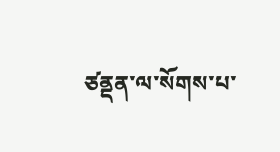ཙནྡན་ལ་སོགས་པ་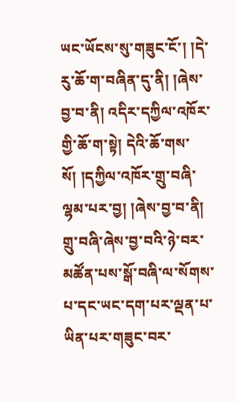ཡང་ཡོངས་སུ་གཟུང་ངོ་། །དེ་རུ་ཆོ་ག་བཞིན་དུ་ནི། །ཞེས་བྱ་བ་ནི། འདིར་དཀྱིལ་འཁོར་གྱི་ཆོ་ག་སྟེ། དེའི་ཆོ་གས་སོ། །དཀྱིལ་འཁོར་གྲུ་བཞི་ལྷམ་པར་བྱ། །ཞེས་བྱ་བ་ནི། གྲུ་བཞི་ཞེས་བྱ་བའི་ཉེ་བར་མཚོན་པས་སྒོ་བཞི་ལ་སོགས་པ་དང་ཡང་དག་པར་ལྡན་པ་ཡིན་པར་གཟུང་བར་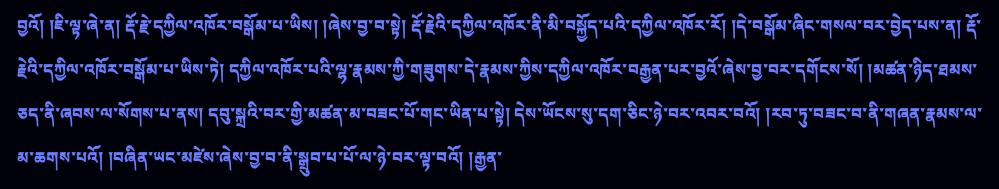བྱའོ། །ཇི་ལྟ་ཞེ་ན། རྡོ་རྗེ་དཀྱིལ་འཁོར་བསྒོམ་པ་ཡིས། །ཞེས་བྱ་བ་སྟེ། རྡོ་རྗེའི་དཀྱིལ་འཁོར་ནི་མི་བསྐྱོད་པའི་དཀྱིལ་འཁོར་རོ། །དེ་བསྒོམ་ཞིང་གསལ་བར་བྱེད་པས་ན། རྡོ་རྗེའི་དཀྱིལ་འཁོར་བསྒོམ་པ་ཡིས་ཏེ། དཀྱིལ་འཁོར་པའི་ལྷ་རྣམས་ཀྱི་གཟུགས་དེ་རྣམས་ཀྱིས་དཀྱིལ་འཁོར་བརྒྱན་པར་བྱའོ་ཞེས་བྱ་བར་དགོངས་སོ། །མཚན་ཉིད་ཐམས་ཅད་ནི་ཞབས་ལ་སོགས་པ་ནས། དབུ་སྐྲའི་བར་གྱི་མཚན་མ་བཟང་པོ་གང་ཡིན་པ་སྟེ། དེས་ཡོངས་སུ་དག་ཅིང་ཉེ་བར་འབར་བའོ། །རབ་ཏུ་བཟང་བ་ནི་གཞན་རྣམས་ལ་མ་ཆགས་པའོ། །བཞིན་ཡང་མཛེས་ཞེས་བྱ་བ་ནི་སྒྲུབ་པ་པོ་ལ་ཉེ་བར་ལྟ་བའོ། །རྒྱན་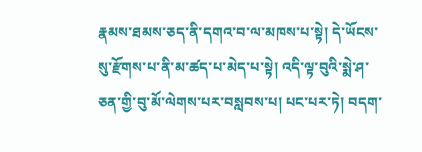རྣམས་ཐམས་ཅད་ནི་དགའ་བ་ལ་མཁས་པ་སྟེ། དེ་ཡོངས་སུ་རྫོགས་པ་ནི་མ་ཚད་པ་མེད་པ་སྟེ། འདི་ལྟ་བུའི་སྨེ་ཤ་ཅན་གྱི་བུ་མོ་ལེགས་པར་བསླབས་པ། པང་པར་ཏེ། བདག་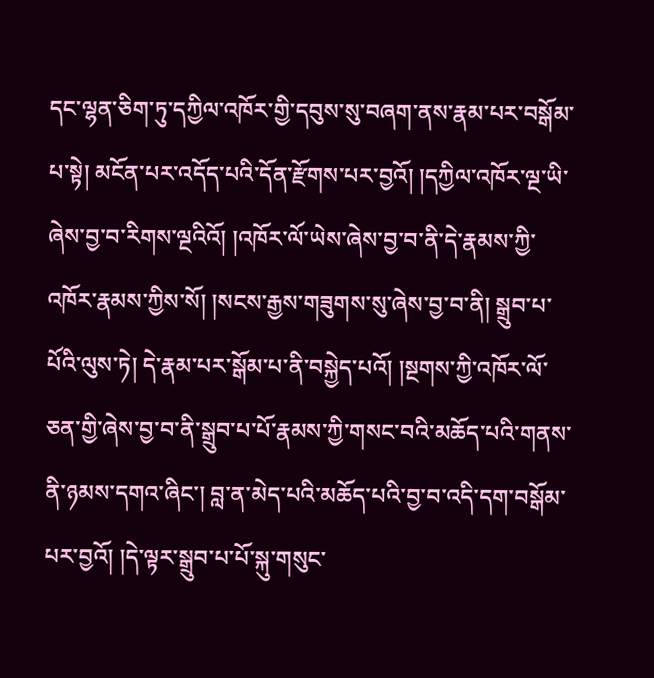དང་ལྷན་ཅིག་ཏུ་དཀྱིལ་འཁོར་གྱི་དབུས་སུ་བཞག་ནས་རྣམ་པར་བསྒོམ་པ་སྟེ། མངོན་པར་འདོད་པའི་དོན་རྫོགས་པར་བྱའོ། །དཀྱིལ་འཁོར་ལྔ་ཡི་ཞེས་བྱ་བ་རིགས་ལྔའིའོ། །འཁོར་ལོ་ཡེས་ཞེས་བྱ་བ་ནི་དེ་རྣམས་ཀྱི་འཁོར་རྣམས་ཀྱིས་སོ། །སངས་རྒྱས་གཟུགས་སུ་ཞེས་བྱ་བ་ནི། སྒྲུབ་པ་པོའི་ལུས་ཏེ། དེ་རྣམ་པར་སྒོམ་པ་ནི་བསྐྱེད་པའོ། །སྔགས་ཀྱི་འཁོར་ལོ་ཅན་གྱི་ཞེས་བྱ་བ་ནི་སྒྲུབ་པ་པོ་རྣམས་ཀྱི་གསང་བའི་མཆོད་པའི་གནས་ནི་ཉམས་དགའ་ཞིང་། བླ་ན་མེད་པའི་མཆོད་པའི་བྱ་བ་འདི་དག་བསྒོམ་པར་བྱའོ། །དེ་ལྟར་སྒྲུབ་པ་པོ་སྐུ་གསུང་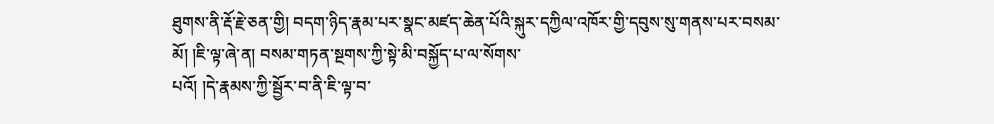ཐུགས་ནི་རྡོ་རྗེ་ཅན་གྱི། བདག་ཉིད་རྣམ་པར་སྣང་མཛད་ཆེན་པོའི་སྐུར་དཀྱིལ་འཁོར་གྱི་དབུས་སུ་གནས་པར་བསམ་མོ། །ཇི་ལྟ་ཞེ་ན། བསམ་གཏན་སྔགས་ཀྱི་སྟེ་མི་བསྐྱོད་པ་ལ་སོགས་
པའོ། །དེ་རྣམས་ཀྱི་སྦྱོར་བ་ནི་ཇི་ལྟ་བ་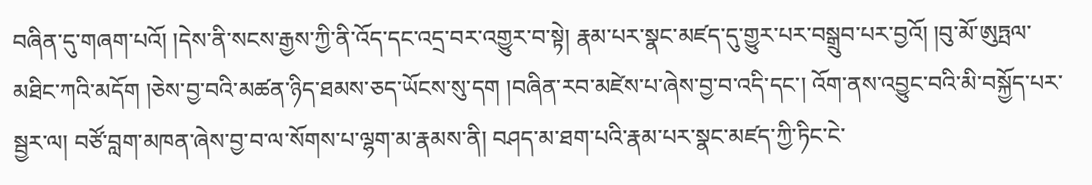བཞིན་དུ་གཞག་པའོ། །དེས་ནི་སངས་རྒྱས་ཀྱི་ནི་འོད་དང་འདྲ་བར་འགྱུར་བ་སྟེ། རྣམ་པར་སྣང་མཛད་དུ་གྱུར་པར་བསྒྲུབ་པར་བྱའོ། །བུ་མོ་ཨུཏྤལ་མཐིང་ཀའི་མདོག །ཅེས་བྱ་བའི་མཚན་ཉིད་ཐམས་ཅད་ཡོངས་སུ་དག །བཞིན་རབ་མཛེས་པ་ཞེས་བྱ་བ་འདི་དང་། འོག་ནས་འབྱུང་བའི་མི་བསྐྱོད་པར་སྦྱར་ལ། བཙོ་བླག་མཁན་ཞེས་བྱ་བ་ལ་སོགས་པ་ལྷག་མ་རྣམས་ནི། བཤད་མ་ཐག་པའི་རྣམ་པར་སྣང་མཛད་ཀྱི་ཏིང་ངེ་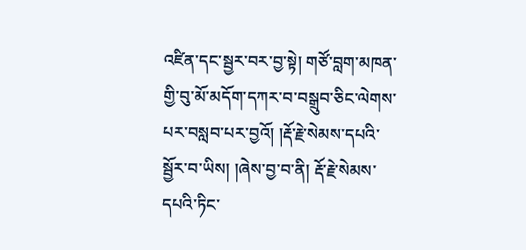འཛིན་དང་སྦྱར་བར་བྱ་སྟེ། གཙོ་བླག་མཁན་གྱི་བུ་མོ་མདོག་དཀར་བ་བསྒྲུབ་ཅིང་ལེགས་པར་བསླབ་པར་བྱའོ། །རྡོ་རྗེ་སེམས་དཔའི་སྦྱོར་བ་ཡིས། །ཞེས་བྱ་བ་ནི། རྡོ་རྗེ་སེམས་དཔའི་ཏིང་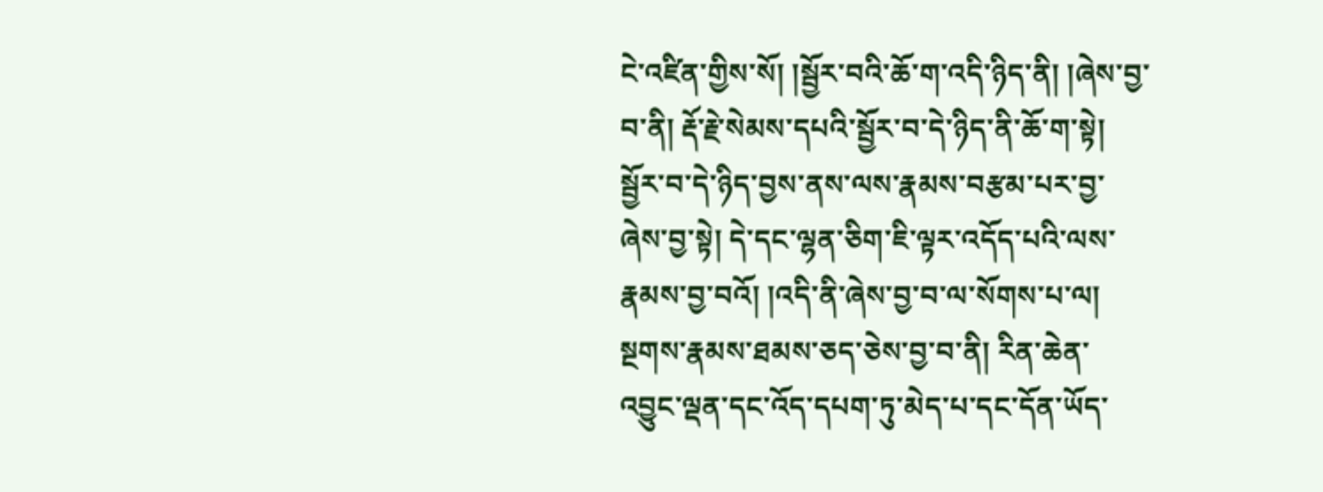ངེ་འཛིན་གྱིས་སོ། །སྦྱོར་བའི་ཆོ་ག་འདི་ཉིད་ནི། །ཞེས་བྱ་བ་ནི། རྡོ་རྗེ་སེམས་དཔའི་སྦྱོར་བ་དེ་ཉིད་ནི་ཆོ་ག་སྟེ། སྦྱོར་བ་དེ་ཉིད་བྱས་ནས་ལས་རྣམས་བརྩམ་པར་བྱ་ཞེས་བྱ་སྟེ། དེ་དང་ལྷན་ཅིག་ཇི་ལྟར་འདོད་པའི་ལས་རྣམས་བྱ་བའོ། །འདི་ནི་ཞེས་བྱ་བ་ལ་སོགས་པ་ལ། སྔགས་རྣམས་ཐམས་ཅད་ཅེས་བྱ་བ་ནི། རིན་ཆེན་འབྱུང་ལྡན་དང་འོད་དཔག་ཏུ་མེད་པ་དང་དོན་ཡོད་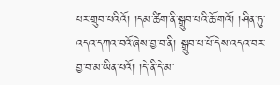པར་གྲུབ་པའིའོ། །དམ་ཚིག་ནི་སྒྲུབ་པའི་ཆོ་གའོ། །ཤིན་ཏུ་འདའ་དཀའ་བའོ་ཞེས་བྱ་བ་ནི། སྒྲུབ་པ་པོ་དེས་འདའ་བར་བྱ་བ་མ་ཡིན་པའོ། །དེ་ནི་དེ་མ་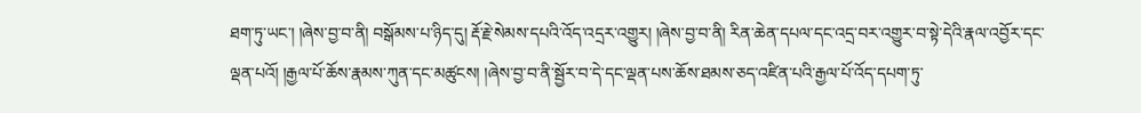ཐག་ཏུ་ཡང་། །ཞེས་བྱ་བ་ནི། བསྒོམས་པ་ཉིད་དུ། རྡོ་རྗེ་སེམས་དཔའི་འོད་འདྲར་འགྱུར། །ཞེས་བྱ་བ་ནི། རིན་ཆེན་དཔལ་དང་འདྲ་བར་འགྱུར་བ་སྟེ་དེའི་རྣལ་འབྱོར་དང་ལྡན་པའོ། །རྒྱལ་པོ་ཆོས་རྣམས་ཀུན་དང་མཚུངས། །ཞེས་བྱ་བ་ནི་སྦྱོར་བ་དེ་དང་ལྡན་པས་ཆོས་ཐམས་ཅད་འཛིན་པའི་རྒྱལ་པོ་འོད་དཔག་ཏུ་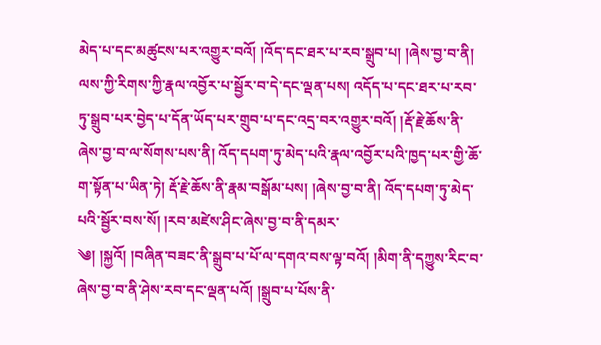མེད་པ་དང་མཚུངས་པར་འགྱུར་བའོ། །འོད་དང་ཐར་པ་རབ་སྒྲུབ་པ། །ཞེས་བྱ་བ་ནི། ལས་ཀྱི་རིགས་ཀྱི་རྣལ་འབྱོར་པ་སྦྱོར་བ་དེ་དང་ལྡན་པས། འདོད་པ་དང་ཐར་པ་རབ་ཏུ་སྒྲུབ་པར་བྱེད་པ་དོན་ཡོད་པར་གྲུབ་པ་དང་འདྲ་བར་འགྱུར་བའོ། །རྡོ་རྗེ་ཆོས་ནི་ཞེས་བྱ་བ་ལ་སོགས་པས་ནི། འོད་དཔག་ཏུ་མེད་པའི་རྣལ་འབྱོར་པའི་ཁྱད་པར་གྱི་ཆོ་ག་སྟོན་པ་ཡིན་ཏེ། རྡོ་རྗེ་ཆོས་ནི་རྣམ་བསྒོམ་པས། །ཞེས་བྱ་བ་ནི། འོད་དཔག་ཏུ་མེད་པའི་སྦྱོར་བས་སོ། །རབ་མཛེས་ཤིང་ཞེས་བྱ་བ་ནི་དམར་
༄། །སྐྱའོ། །བཞིན་བཟང་ནི་སྒྲུབ་པ་པོ་ལ་དགའ་བས་ལྟ་བའོ། །མིག་ནི་དཀྱུས་རིང་བ་ཞེས་བྱ་བ་ནི་ཤེས་རབ་དང་ལྡན་པའོ། །སྒྲུབ་པ་པོས་ནི་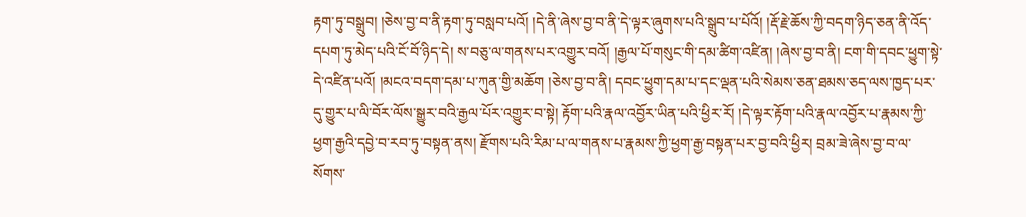རྟག་ཏུ་བསྒྲུབ། །ཅེས་བྱ་བ་ནི་རྟག་ཏུ་བསླབ་པའོ། །དེ་ནི་ཞེས་བྱ་བ་ནི་དེ་ལྟར་ཞུགས་པའི་སྒྲུབ་པ་པོའོ། །རྡོ་རྗེ་ཆོས་ཀྱི་བདག་ཉིད་ཅན་ནི་འོད་དཔག་ཏུ་མེད་པའི་ངོ་བོ་ཉིད་དེ། ས་བཅུ་ལ་གནས་པར་འགྱུར་བའོ། །རྒྱལ་པོ་གསུང་གི་དམ་ཚིག་འཛིན། །ཞེས་བྱ་བ་ནི། ངག་གི་དབང་ཕྱུག་སྟེ་དེ་འཛིན་པའོ། །མངའ་བདག་དམ་པ་ཀུན་གྱི་མཆོག །ཅེས་བྱ་བ་ནི། དབང་ཕྱུག་དམ་པ་དང་ལྡན་པའི་སེམས་ཅན་ཐམས་ཅད་ལས་ཁྱད་པར་དུ་གྱུར་པ་ལི་བོར་ལོས་སྒྱུར་བའི་རྒྱལ་པོར་འགྱུར་བ་སྟེ། རྟོག་པའི་རྣལ་འབྱོར་ཡིན་པའི་ཕྱིར་རོ། །དེ་ལྟར་རྟོག་པའི་རྣལ་འབྱོར་པ་རྣམས་ཀྱི་ཕྱག་རྒྱའི་དབྱེ་བ་རབ་ཏུ་བསྟན་ནས། རྫོགས་པའི་རིམ་པ་ལ་གནས་པ་རྣམས་ཀྱི་ཕྱག་རྒྱ་བསྟན་པར་བྱ་བའི་ཕྱིར། བྲམ་ཟེ་ཞེས་བྱ་བ་ལ་སོགས་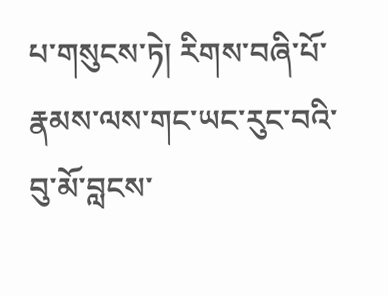པ་གསུངས་ཏེ། རིགས་བཞི་པོ་རྣམས་ལས་གང་ཡང་རུང་བའི་བུ་མོ་བླངས་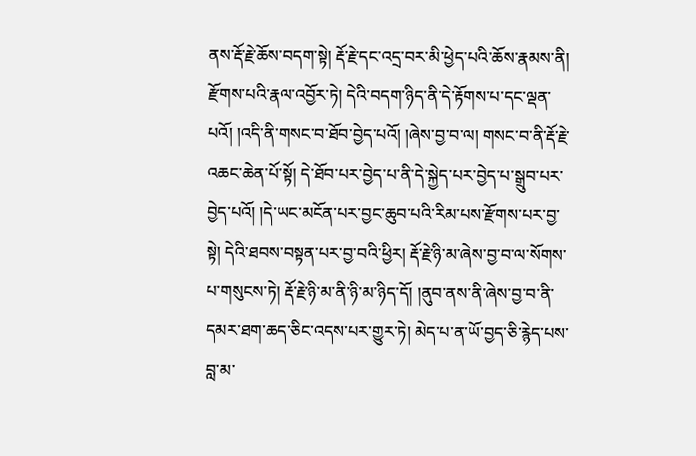ནས་རྡོ་རྗེ་ཆོས་བདག་སྟེ། རྡོ་རྗེ་དང་འདྲ་བར་མི་ཕྱེད་པའི་ཆོས་རྣམས་ནི། རྫོགས་པའི་རྣལ་འབྱོར་ཏེ། དེའི་བདག་ཉིད་ནི་དེ་རྟོགས་པ་དང་ལྡན་པའོ། །འདི་ནི་གསང་བ་ཐོབ་བྱེད་པའོ། །ཞེས་བྱ་བ་ལ། གསང་བ་ནི་རྡོ་རྗེ་འཆང་ཆེན་པོ་སྟོ། དེ་ཐོབ་པར་བྱེད་པ་ནི་དེ་སྐྱེད་པར་བྱེད་པ་སྒྲུབ་པར་བྱེད་པའོ། །དེ་ཡང་མངོན་པར་བྱང་ཆུབ་པའི་རིམ་པས་རྫོགས་པར་བྱ་སྟེ། དེའི་ཐབས་བསྟན་པར་བྱ་བའི་ཕྱིར། རྡོ་རྗེ་ཉི་མ་ཞེས་བྱ་བ་ལ་སོགས་པ་གསུངས་ཏེ། རྡོ་རྗེ་ཉི་མ་ནི་ཉི་མ་ཉིད་དོ། །ནུབ་ནས་ནི་ཞེས་བྱ་བ་ནི་དམར་ཐག་ཆད་ཅིང་འདས་པར་གྱུར་ཏེ། མེད་པ་ན་ཡོ་བྱད་ཅི་རྙེད་པས་བླ་མ་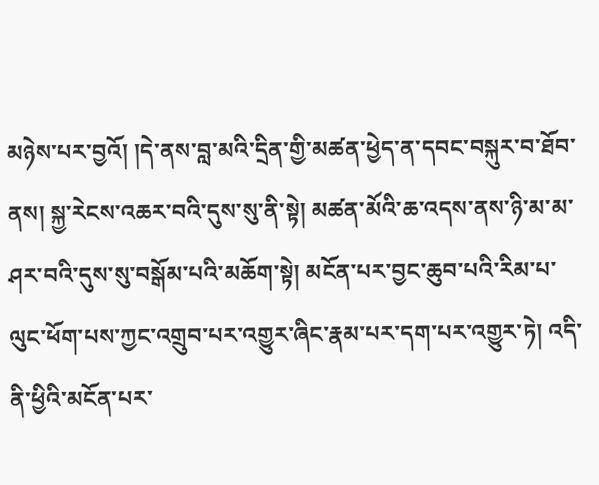མཉེས་པར་བྱའོ། །དེ་ནས་བླ་མའི་དྲིན་གྱི་མཚན་ཕྱེད་ན་དབང་བསྐུར་བ་ཐོབ་ནས། སྐྱ་རེངས་འཆར་བའི་དུས་སུ་ནི་སྟེ། མཚན་མོའི་ཆ་འདས་ནས་ཉི་མ་མ་ཤར་བའི་དུས་སུ་བསྒོམ་པའི་མཆོག་སྟེ། མངོན་པར་བྱང་ཆུབ་པའི་རིམ་པ་ལུང་ཕོག་པས་ཀྱང་འགྲུབ་པར་འགྱུར་ཞིང་རྣམ་པར་དག་པར་འགྱུར་ཏེ། འདི་ནི་ཕྱིའི་མངོན་པར་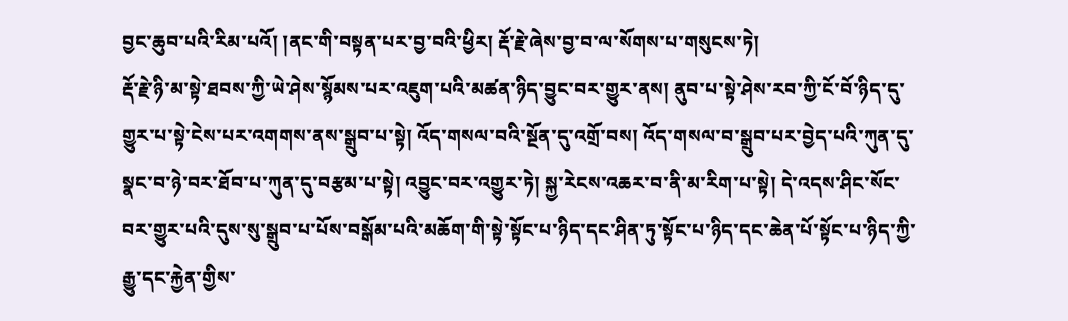བྱང་ཆུབ་པའི་རིམ་པའོ། །ནང་གི་བསྟན་པར་བྱ་བའི་ཕྱིར། རྡོ་རྗེ་ཞེས་བྱ་བ་ལ་སོགས་པ་གསུངས་ཏེ།
རྡོ་རྗེ་ཉི་མ་སྟེ་ཐབས་ཀྱི་ཡེ་ཤེས་སྙོམས་པར་འཇུག་པའི་མཚན་ཉིད་བྱུང་བར་གྱུར་ནས། ནུབ་པ་སྟེ་ཤེས་རབ་ཀྱི་ངོ་བོ་ཉིད་དུ་གྱུར་པ་སྟེ་ངེས་པར་འགགས་ནས་སྒྲུབ་པ་སྟེ། འོད་གསལ་བའི་སྔོན་དུ་འགྲོ་བས། འོད་གསལ་བ་སྒྲུབ་པར་བྱེད་པའི་ཀུན་དུ་སྣང་བ་ཉེ་བར་ཐོབ་པ་ཀུན་དུ་བརྩམ་པ་སྟེ། འབྱུང་བར་འགྱུར་ཏེ། སྐྱ་རེངས་འཆར་བ་ནི་མ་རིག་པ་སྟེ། དེ་འདས་ཤིང་སོང་བར་གྱུར་པའི་དུས་སུ་སྒྲུབ་པ་པོས་བསྒོམ་པའི་མཆོག་གི་སྟེ་སྟོང་པ་ཉིད་དང་ཤིན་ཏུ་སྟོང་པ་ཉིད་དང་ཆེན་པོ་སྟོང་པ་ཉིད་ཀྱི་རྒྱུ་དང་རྐྱེན་གྱིས་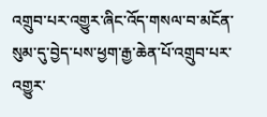འགྲུབ་པར་འགྱུར་ཞིང་འོད་གསལ་བ་མངོན་སུམ་དུ་བྱེད་པས་ཕྱག་རྒྱ་ཆེན་པོ་འགྲུབ་པར་འགྱུར་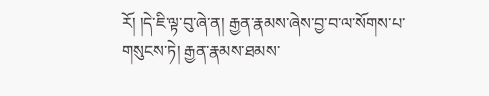རོ། །དེ་ཇི་ལྟ་བུ་ཞེ་ན། རྒྱན་རྣམས་ཞེས་བྱ་བ་ལ་སོགས་པ་གསུངས་ཏེ། རྒྱན་རྣམས་ཐམས་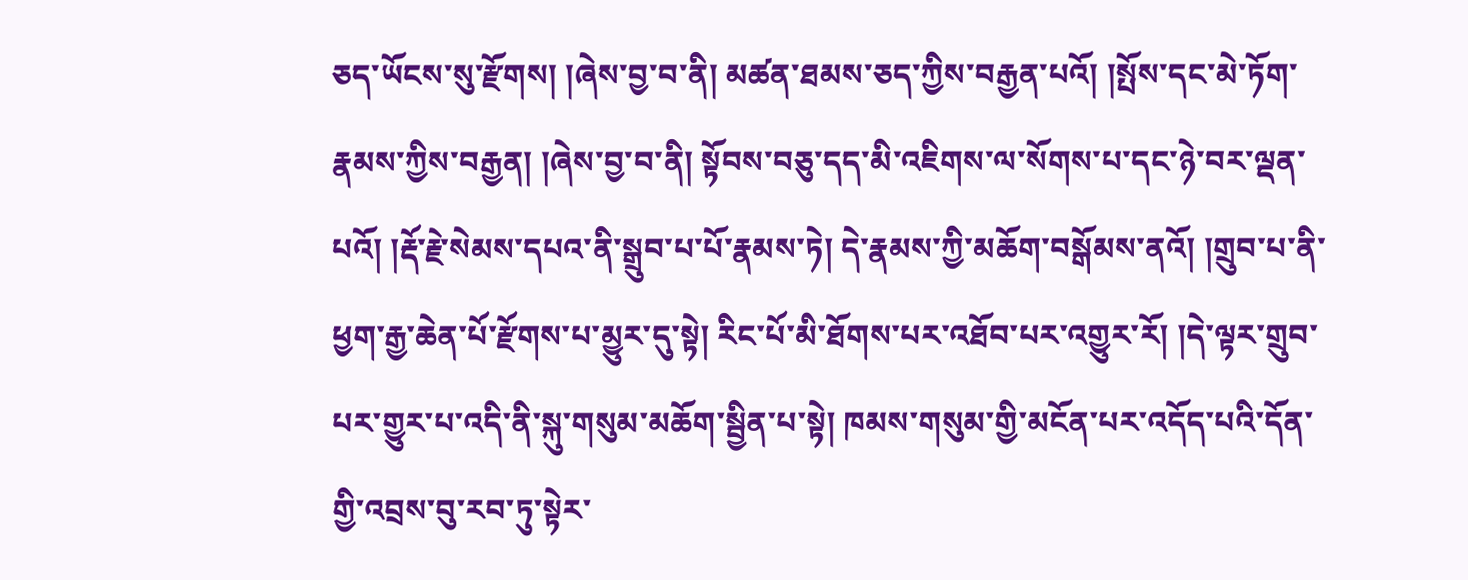ཅད་ཡོངས་སུ་རྫོགས། །ཞེས་བྱ་བ་ནི། མཚན་ཐམས་ཅད་ཀྱིས་བརྒྱན་པའོ། །སྤོས་དང་མེ་ཏོག་རྣམས་ཀྱིས་བརྒྱན། །ཞེས་བྱ་བ་ནི། སྟོབས་བཅུ་དད་མི་འཇིགས་ལ་སོགས་པ་དང་ཉེ་བར་ལྡན་པའོ། །རྡོ་རྗེ་སེམས་དཔའ་ནི་སྒྲུབ་པ་པོ་རྣམས་ཏེ། དེ་རྣམས་ཀྱི་མཆོག་བསྒོམས་ནའོ། །གྲུབ་པ་ནི་ཕྱག་རྒྱ་ཆེན་པོ་རྫོགས་པ་མྱུར་དུ་སྟེ། རིང་པོ་མི་ཐོགས་པར་འཐོབ་པར་འགྱུར་རོ། །དེ་ལྟར་གྲུབ་པར་གྱུར་པ་འདི་ནི་སྐུ་གསུམ་མཆོག་སྦྱིན་པ་སྟེ། ཁམས་གསུམ་གྱི་མངོན་པར་འདོད་པའི་དོན་གྱི་འབྲས་བུ་རབ་ཏུ་སྟེར་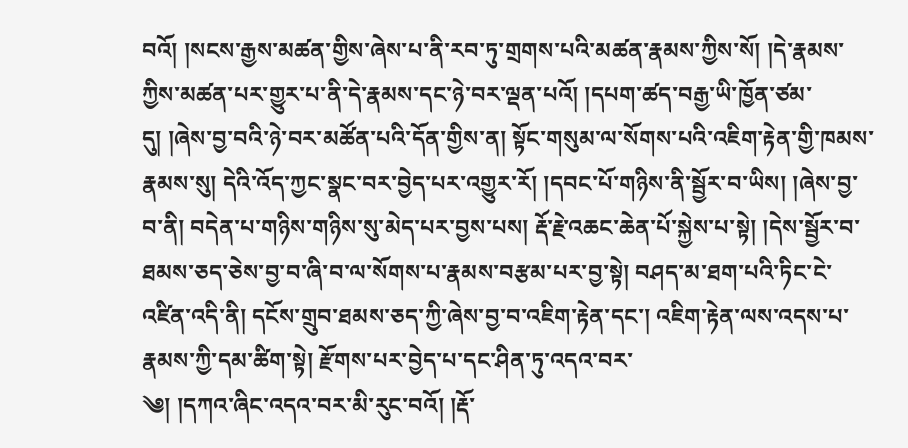བའོ། །སངས་རྒྱས་མཚན་གྱིས་ཞེས་པ་ནི་རབ་ཏུ་གྲགས་པའི་མཚན་རྣམས་ཀྱིས་སོ། །དེ་རྣམས་ཀྱིས་མཚན་པར་གྱུར་པ་ནི་དེ་རྣམས་དང་ཉེ་བར་ལྡན་པའོ། །དཔག་ཚད་བརྒྱ་ཡི་ཁྱོན་ཙམ་དུ། །ཞེས་བྱ་བའི་ཉེ་བར་མཚོན་པའི་དོན་གྱིས་ན། སྟོང་གསུམ་ལ་སོགས་པའི་འཇིག་རྟེན་གྱི་ཁམས་རྣམས་སུ། དེའི་འོད་ཀྱང་སྣང་བར་བྱེད་པར་འགྱུར་རོ། །དབང་པོ་གཉིས་ནི་སྦྱོར་བ་ཡིས། །ཞེས་བྱ་བ་ནི། བདེན་པ་གཉིས་གཉིས་སུ་མེད་པར་བྱས་པས། རྡོ་རྗེ་འཆང་ཆེན་པོ་སྐྱེས་པ་སྟེ། །དེས་སྦྱོར་བ་ཐམས་ཅད་ཅེས་བྱ་བ་ཞི་བ་ལ་སོགས་པ་རྣམས་བརྩམ་པར་བྱ་སྟེ། བཤད་མ་ཐག་པའི་ཏིང་ངེ་འཛིན་འདི་ནི། དངོས་གྲུབ་ཐམས་ཅད་ཀྱི་ཞེས་བྱ་བ་འཇིག་རྟེན་དང་། འཇིག་རྟེན་ལས་འདས་པ་རྣམས་ཀྱི་དམ་ཚིག་སྟེ། རྫོགས་པར་བྱེད་པ་དང་ཤིན་ཏུ་འདའ་བར་
༄། །དཀའ་ཞིང་འདའ་བར་མི་རུང་བའོ། །རྡོ་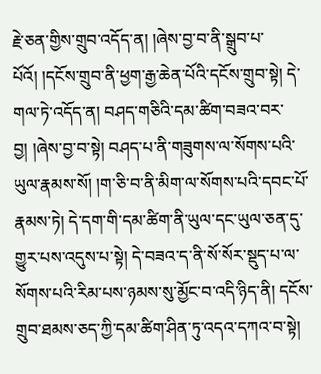རྗེ་ཅན་གྱིས་གྲུབ་འདོད་ན། །ཞེས་བྱ་བ་ནི་སྒྲུབ་པ་པོའོ། །དངོས་གྲུབ་ནི་ཕྱག་རྒྱ་ཆེན་པོའི་དངོས་གྲུབ་སྟེ། དེ་གལ་ཏེ་འདོད་ན། བཤད་གཅིའི་དམ་ཚིག་བཟའ་བར་བྱ། །ཞེས་བྱ་བ་སྟེ། བཤད་པ་ནི་གཟུགས་ལ་སོགས་པའི་ཡུལ་རྣམས་སོ། །ག་ཅི་བ་ནི་མིག་ལ་སོགས་པའི་དབང་པོ་རྣམས་ཏེ། དེ་དག་གི་དམ་ཚིག་ནི་ཡུལ་དང་ཡུལ་ཅན་དུ་གྱུར་པས་འདུས་པ་སྟེ། དེ་བཟའ་ད་ནི་སོ་སོར་སྡུད་པ་ལ་སོགས་པའི་རིམ་པས་ཉམས་སུ་མྱོང་བ་འདི་ཉིད་ནི། དངོས་གྲུབ་ཐམས་ཅད་ཀྱི་དམ་ཚིག་ཤིན་ཏུ་འདའ་དཀའ་བ་སྟེ།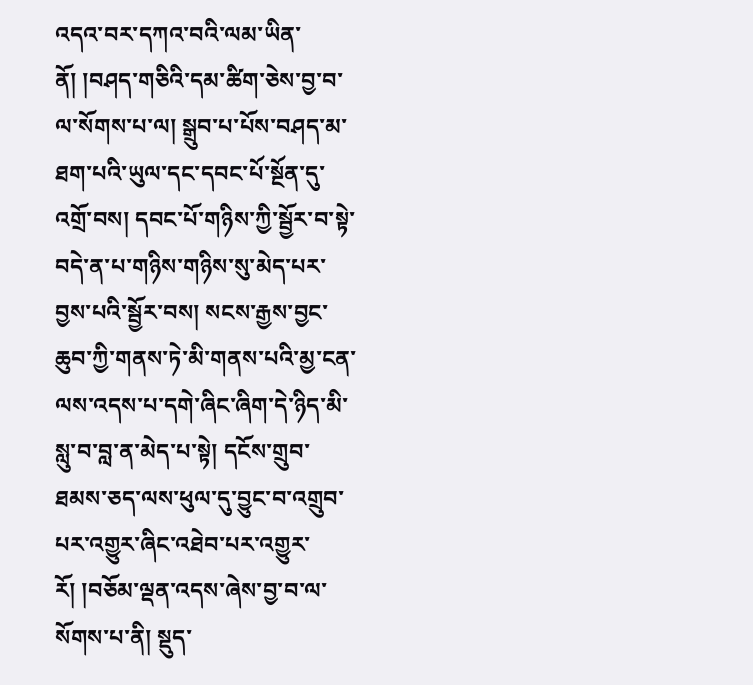འདའ་བར་དཀའ་བའི་ལམ་ཡིན་ནོ། །བཤད་གཅིའི་དམ་ཚིག་ཅེས་བྱ་བ་ལ་སོགས་པ་ལ། སྒྲུབ་པ་པོས་བཤད་མ་ཐག་པའི་ཡུལ་དང་དབང་པོ་སྔོན་དུ་འགྲོ་བས། དབང་པོ་གཉིས་ཀྱི་སྦྱོར་བ་སྟེ་བདེ་ན་པ་གཉིས་གཉིས་སུ་མེད་པར་བྱས་པའི་སྦྱོར་བས། སངས་རྒྱས་བྱང་ཆུབ་ཀྱི་གནས་ཏེ་མི་གནས་པའི་མྱ་ངན་ལས་འདས་པ་དགེ་ཞིང་ཞིག་དེ་ཉིད་མི་སླུ་བ་བླ་ན་མེད་པ་སྟེ། དངོས་གྲུབ་ཐམས་ཅད་ལས་ཕུལ་དུ་བྱུང་བ་འགྲུབ་པར་འགྱུར་ཞིང་འཐེབ་པར་འགྱུར་རོ། །བཅོམ་ལྡན་འདས་ཞེས་བྱ་བ་ལ་སོགས་པ་ནི། སྡུད་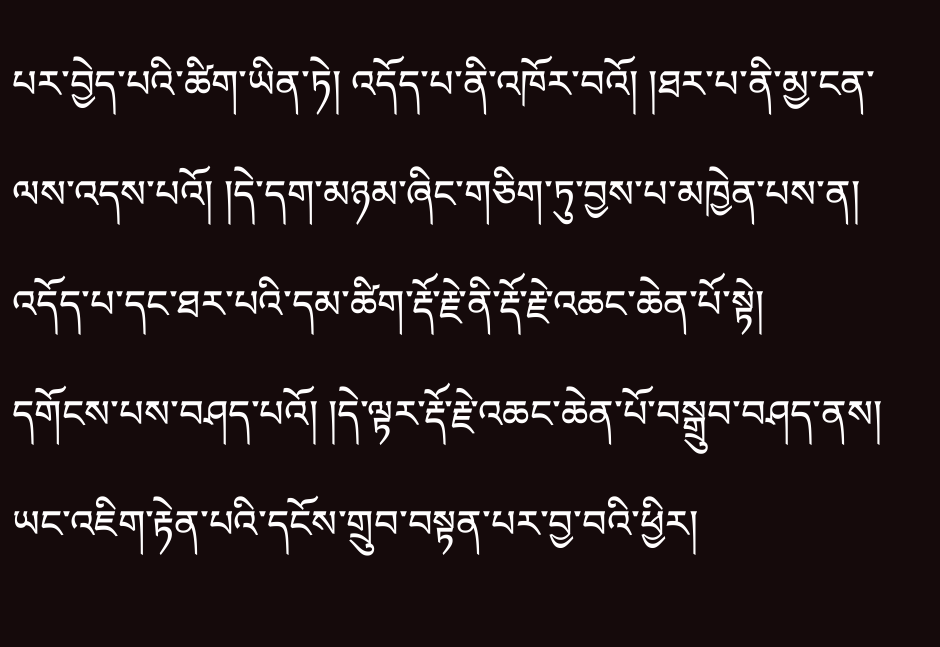པར་བྱེད་པའི་ཚིག་ཡིན་ཏེ། འདོད་པ་ནི་འཁོར་བའོ། །ཐར་པ་ནི་མྱ་ངན་ལས་འདས་པའོ། །དེ་དག་མཉམ་ཞིང་གཅིག་ཏུ་བྱས་པ་མཁྱེན་པས་ན། འདོད་པ་དང་ཐར་པའི་དམ་ཚིག་རྡོ་རྗེ་ནི་རྡོ་རྗེ་འཆང་ཆེན་པོ་སྟེ། དགོངས་པས་བཤད་པའོ། །དེ་ལྟར་རྡོ་རྗེ་འཆང་ཆེན་པོ་བསྒྲུབ་བཤད་ནས། ཡང་འཇིག་རྟེན་པའི་དངོས་གྲུབ་བསྟན་པར་བྱ་བའི་ཕྱིར།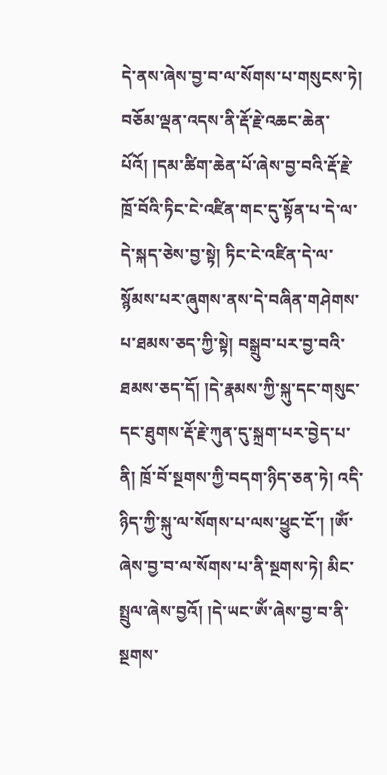དེ་ནས་ཞེས་བྱ་བ་ལ་སོགས་པ་གསུངས་ཏེ། བཅོམ་ལྡན་འདས་ནི་རྡོ་རྗེ་འཆང་ཆེན་པོའོ། །དམ་ཚིག་ཆེན་པོ་ཞེས་བྱ་བའི་རྡོ་རྗེ་ཁྲོ་བོའི་ཏིང་ངེ་འཛིན་གང་དུ་སྟོན་པ་དེ་ལ་དེ་སྐད་ཅེས་བྱ་སྟེ། ཏིང་ངེ་འཛིན་དེ་ལ་སྙོམས་པར་ཞུགས་ནས་དེ་བཞིན་གཤེགས་པ་ཐམས་ཅད་ཀྱི་སྟེ། བསྒྲུབ་པར་བྱ་བའི་ཐམས་ཅད་དོ། །དེ་རྣམས་ཀྱི་སྐུ་དང་གསུང་དང་ཐུགས་རྡོ་རྗེ་ཀུན་དུ་སྐྲག་པར་བྱེད་པ་ནི། ཁྲོ་བོ་སྔགས་ཀྱི་བདག་ཉིད་ཅན་ཏེ། འདི་ཉིད་ཀྱི་སྐུ་ལ་སོགས་པ་ལས་ཕྱུང་ངོ་། །ཨོཾ་ཞེས་བྱ་བ་ལ་སོགས་པ་ནི་སྔགས་ཏེ། མིང་སྤྲུལ་ཞེས་བྱའོ། །དེ་ཡང་ཨོཾ་ཞེས་བྱ་བ་ནི་སྔགས་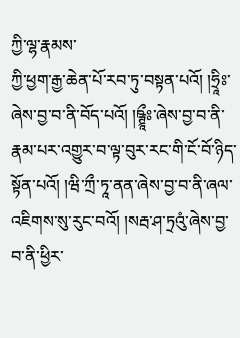ཀྱི་ལྷ་རྣམས་
ཀྱི་ཕྱག་རྒྱ་ཆེན་པོ་རབ་ཏུ་བསྟན་པའོ། །ཧྲཱིཿ་ཞེས་བྱ་བ་ནི་བོད་པའོ། །ཥྚྲཱྀཿ་ཞེས་བྱ་བ་ནི་རྣམ་པར་འགྱུར་བ་ལྟ་བུར་རང་གི་ངོ་བོ་ཉིད་སྟོན་པའོ། །ཝི་ཀྲྀ་ཏཱ་ནན་ཞེས་བྱ་བ་ནི་ཞལ་འཇིགས་སུ་རུང་བའོ། །སརྦ་ཤ་ཏྲའུཾ་ཞེས་བྱ་བ་ནི་ཕྱིར་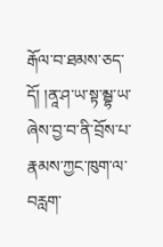རྒོལ་བ་ཐམས་ཅད་དོ། །ནཱ་ཤ་ཡ་སྟ་མྦྷ་ཡ་ཞེས་བྱ་བ་ནི་བྲོས་པ་རྣམས་ཀྱང་ཁུག་ལ་བརླག་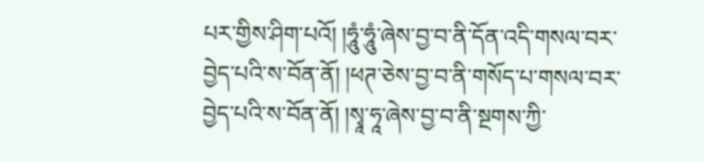པར་གྱིས་ཤིག་པའོ། །ཧཱུཾ་ཧཱུཾ་ཞེས་བྱ་བ་ནི་དོན་འདི་གསལ་བར་བྱེད་པའི་ས་བོན་ནོ། །ཕཊ་ཅེས་བྱ་བ་ནི་གསོད་པ་གསལ་བར་བྱེད་པའི་ས་བོན་ནོ། །སྭཱ་ཧཱ་ཞེས་བྱ་བ་ནི་སྔགས་ཀྱི་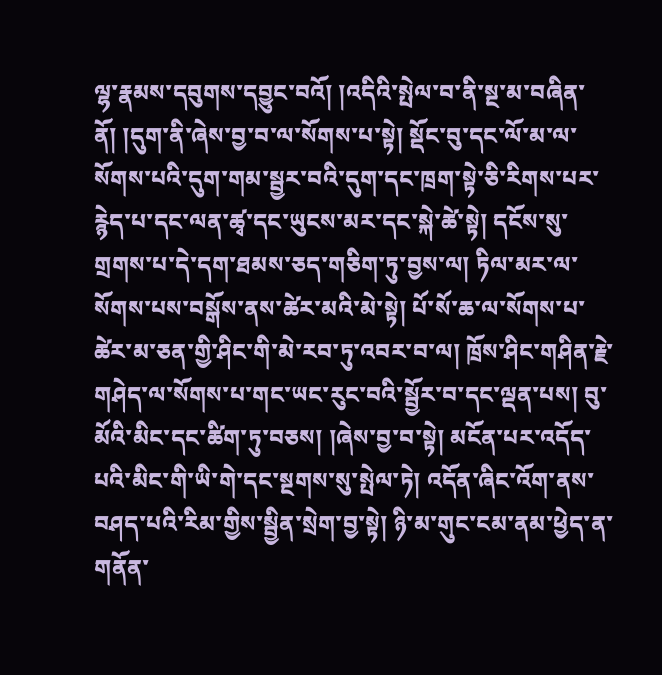ལྷ་རྣམས་དབུགས་དབྱུང་བའོ། །འདིའི་སྤེལ་བ་ནི་སྔ་མ་བཞིན་ནོ། །དུག་ནི་ཞེས་བྱ་བ་ལ་སོགས་པ་སྟེ། སྡོང་བུ་དང་ལོ་མ་ལ་སོགས་པའི་དུག་གམ་སྦྱར་བའི་དུག་དང་ཁྲག་སྟེ་ཅི་རིགས་པར་རྙེད་པ་དང་ལན་ཚྭ་དང་ཡུངས་མར་དང་སྐེ་ཚེ་སྟེ། དངོས་སུ་གྲགས་པ་དེ་དག་ཐམས་ཅད་གཅིག་ཏུ་བྱས་ལ། ཏིལ་མར་ལ་སོགས་པས་བསྒོས་ནས་ཚེར་མའི་མེ་སྟེ། པོ་སོ་ཆ་ལ་སོགས་པ་ཚེར་མ་ཅན་གྱི་ཤིང་གི་མེ་རབ་ཏུ་འབར་བ་ལ། ཁྲོས་ཤིང་གཤིན་རྗེ་གཤེད་ལ་སོགས་པ་གང་ཡང་རུང་བའི་སྦྱོར་བ་དང་ལྡན་པས། བུ་མོའི་མིང་དང་ཚིག་ཏུ་བཅས། །ཞེས་བྱ་བ་སྟེ། མངོན་པར་འདོད་པའི་མིང་གི་ཡི་གེ་དང་སྔགས་སུ་སྤེལ་ཏེ། འདོན་ཞིང་འོག་ནས་བཤད་པའི་རིམ་གྱིས་སྦྱིན་སྲེག་བྱ་སྟེ། ཉི་མ་གུང་ངམ་ནམ་ཕྱེད་ན་གནོན་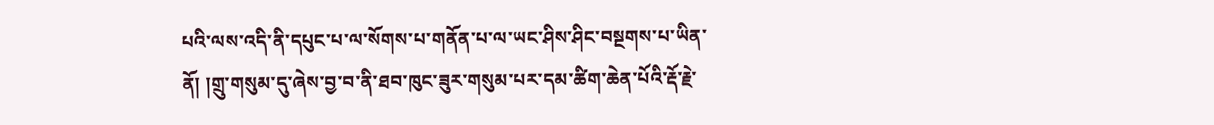པའི་ལས་འདི་ནི་དཔུང་པ་ལ་སོགས་པ་གནོན་པ་ལ་ཡང་ཤིས་ཤིང་བསྔགས་པ་ཡིན་ནོ། །གྲུ་གསུམ་དུ་ཞེས་བྱ་བ་ནི་ཐབ་ཁུང་ཟུར་གསུམ་པར་དམ་ཚིག་ཆེན་པོའི་རྡོ་རྗེ་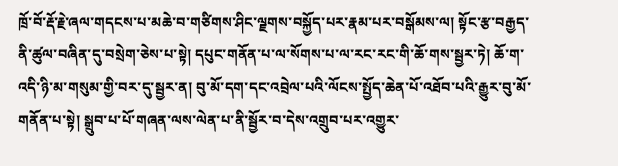ཁྲོ་བོ་རྡོ་རྗེ་ཞལ་གདངས་པ་མཆེ་བ་གཙིགས་ཤིང་ལྗགས་བསྐྱོད་པར་རྣམ་པར་བསྒོམས་ལ། སྟོང་རྩ་བརྒྱད་ནི་ཚུལ་བཞིན་དུ་བསྲེག་ཅེས་པ་སྟེ། དཔུང་གནོན་པ་ལ་སོགས་པ་ལ་རང་རང་གི་ཆོ་གས་སྦྱར་ཏེ། ཆོ་ག་འདི་ཉི་མ་གསུམ་གྱི་བར་དུ་སྦྱར་ན། བུ་མོ་དག་དང་འབྲེལ་པའི་ལོངས་སྤྱོད་ཆེན་པོ་འཐོབ་པའི་རྒྱུར་བུ་མོ་གནོན་པ་སྟེ། སྒྲུབ་པ་པོ་གཞན་ལས་ལེན་པ་ནི་སྦྱོར་བ་དེས་འགྲུབ་པར་འགྱུར་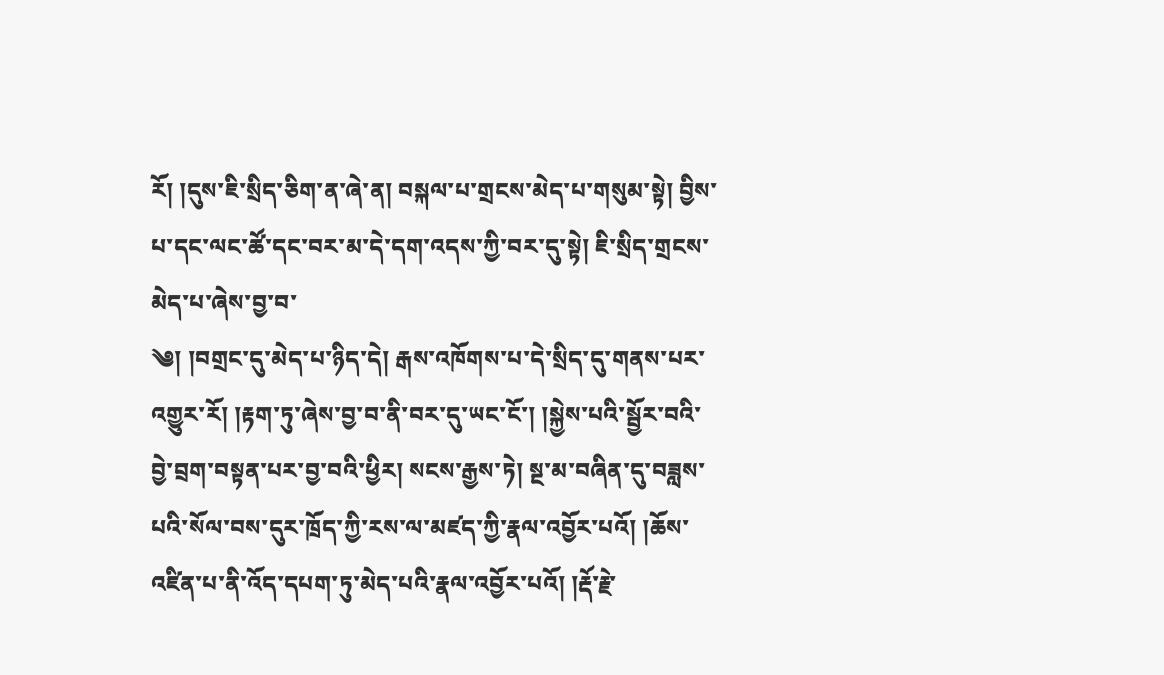རོ། །དུས་ཇི་སྲིད་ཅིག་ན་ཞེ་ན། བསྐལ་པ་གྲངས་མེད་པ་གསུམ་སྟེ། བྱིས་པ་དང་ལང་ཚོ་དང་བར་མ་དེ་དག་འདས་ཀྱི་བར་དུ་སྟེ། ཇི་སྲིད་གྲངས་མེད་པ་ཞེས་བྱ་བ་
༄། །བགྲང་དུ་མེད་པ་ཉིད་དེ། རྒས་འཁོགས་པ་དེ་སྲིད་དུ་གནས་པར་འགྱུར་རོ། །རྟག་ཏུ་ཞེས་བྱ་བ་ནི་བར་དུ་ཡང་ངོ་། །སྐྱེས་པའི་སྦྱོར་བའི་བྱེ་བྲག་བསྟན་པར་བྱ་བའི་ཕྱིར། སངས་རྒྱས་ཏེ། སྔ་མ་བཞིན་དུ་བཟླས་པའི་སོལ་བས་དུར་ཁྲོད་ཀྱི་རས་ལ་མཛད་ཀྱི་རྣལ་འབྱོར་པའོ། །ཆོས་འཛིན་པ་ནི་འོད་དཔག་ཏུ་མེད་པའི་རྣལ་འབྱོར་པའོ། །རྡོ་རྗེ་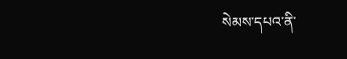སེམས་དཔའ་ནི་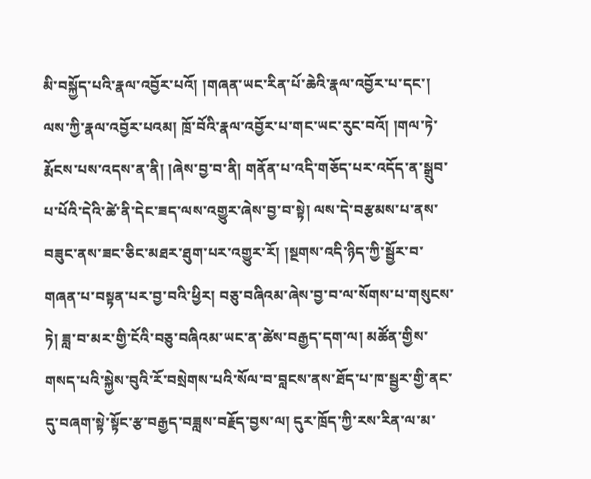མི་བསྐྱོད་པའི་རྣལ་འབྱོར་པའོ། །གཞན་ཡང་རིན་པོ་ཆེའི་རྣལ་འབྱོར་པ་དང་། ལས་ཀྱི་རྣལ་འབྱོར་པའམ། ཁྲོ་བོའི་རྣལ་འབྱོར་པ་གང་ཡང་རུང་བའོ། །གལ་ཏེ་རྨོངས་པས་འདས་ན་ནི། །ཞེས་བྱ་བ་ནི། གནོན་པ་འདི་གཅོད་པར་འདོད་ན་སྒྲུབ་པ་པོའི་དེའི་ཚེ་ནི་དེང་ཟད་ལས་འགྱུར་ཞེས་བྱ་བ་སྟེ། ལས་དེ་བརྩམས་པ་ནས་བཟུང་ནས་ཟང་ཅིང་མཐར་ཐུག་པར་འགྱུར་རོ། །སྔགས་འདི་ཉིད་ཀྱི་སྦྱོར་བ་གཞན་པ་བསྟན་པར་བྱ་བའི་ཕྱིར། བཅུ་བཞིའམ་ཞེས་བྱ་བ་ལ་སོགས་པ་གསུངས་ཏེ། ཟླ་བ་མར་གྱི་ངོའི་བཅུ་བཞིའམ་ཡང་ན་ཚེས་བརྒྱད་དག་ལ། མཚོན་གྱིས་གསད་པའི་སྐྱེས་བུའི་རོ་བསྲེགས་པའི་སོལ་བ་བླངས་ནས་ཐོད་པ་ཁ་སྦྱར་གྱི་ནང་དུ་བཞག་སྟེ་སྟོང་རྩ་བརྒྱད་བཟླས་བརྗོད་བྱས་ལ། དུར་ཁྲོད་ཀྱི་རས་རིན་ལ་མ་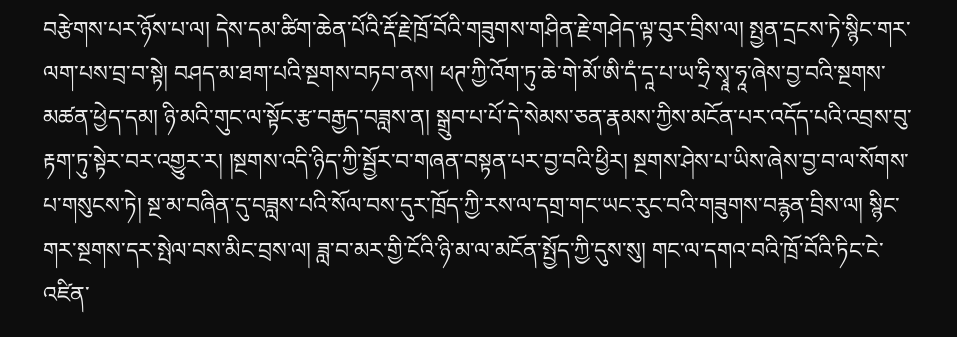བརྩེགས་པར་ཉོས་པ་ལ། དེས་དམ་ཚིག་ཆེན་པོའི་རྡོ་རྗེ་ཁྲོ་བོའི་གཟུགས་གཤིན་རྗེ་གཤེད་ལྟ་བུར་བྲིས་ལ། སྤྱན་དྲངས་ཏེ་སྙིང་གར་ལག་པས་བྲ་བ་སྟེ། བཤད་མ་ཐག་པའི་སྔགས་བཏབ་ནས། ཕཊ་ཀྱི་འོག་ཏུ་ཆེ་གེ་མོ་ཨི་དཾ་དཱ་པ་ཡ་ཧྲི་སྭཱ་ཧཱ་ཞེས་བྱ་བའི་སྔགས་མཚན་ཕྱེད་དམ། ཉི་མའི་གུང་ལ་སྟོང་རྩ་བརྒྱད་བཟླས་ན། སྒྲུབ་པ་པོ་དེ་སེམས་ཅན་རྣམས་ཀྱིས་མངོན་པར་འདོད་པའི་འབྲས་བུ་རྟག་ཏུ་སྟེར་བར་འགྱུར་ར། །སྔགས་འདི་ཉིད་ཀྱི་སྦྱོར་བ་གཞན་བསྟན་པར་བྱ་བའི་ཕྱིར། སྔགས་ཤེས་པ་ཡིས་ཞེས་བྱ་བ་ལ་སོགས་པ་གསུངས་ཏེ། སྔ་མ་བཞིན་དུ་བཟླས་པའི་སོལ་བས་དུར་ཁྲོད་ཀྱི་རས་ལ་དགྲ་གང་ཡང་རུང་བའི་གཟུགས་བརྙན་བྲིས་ལ། སྙིང་གར་སྔགས་དར་སྤེལ་བས་མིང་བྲས་ལ། ཟླ་བ་མར་གྱི་ངོའི་ཉི་མ་ལ་མངོན་སྤྱོད་ཀྱི་དུས་སུ། གང་ལ་དགའ་བའི་ཁྲོ་བོའི་ཏིང་ངེ་འཛིན་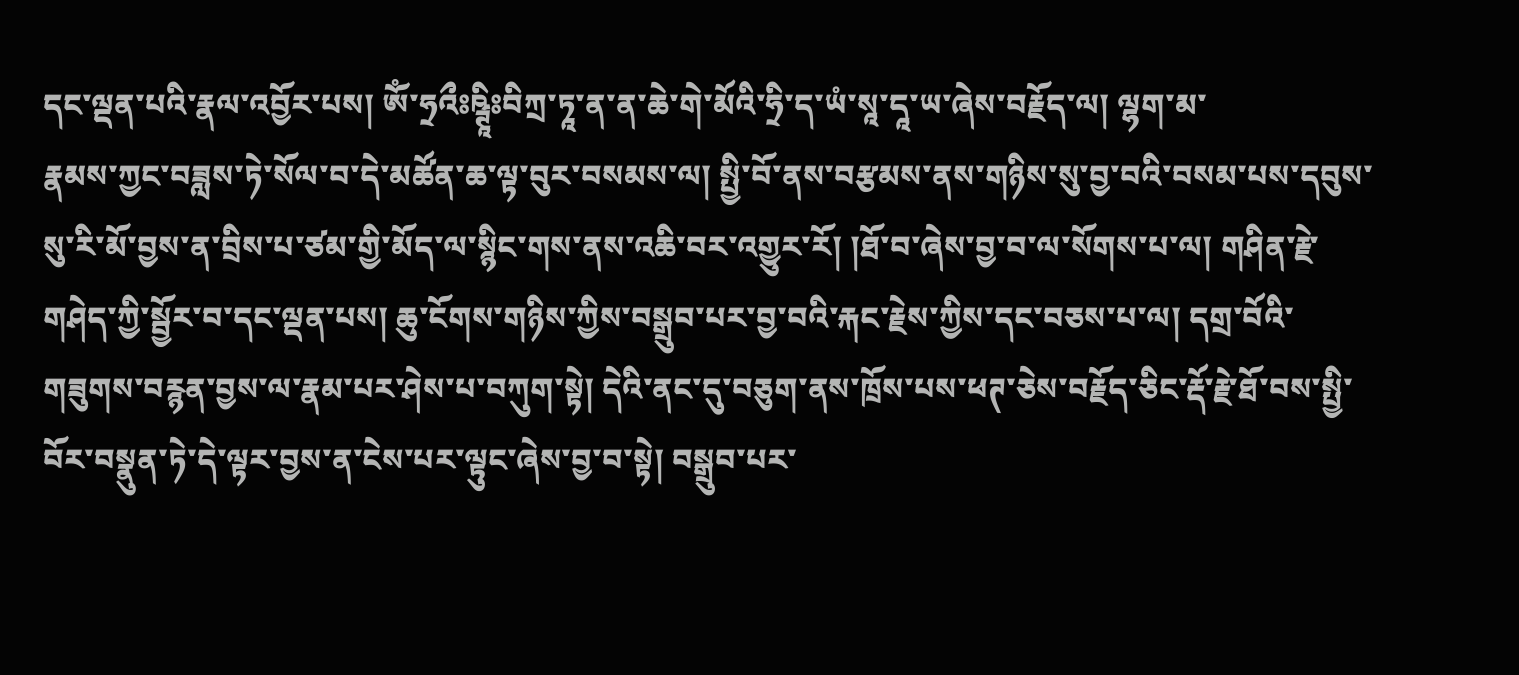དང་ལྡན་པའི་རྣལ་འབྱོར་པས། ཨོཾ་ཧྲའྀཿཥྚཱིཿབིཀྲ་ཏཱ་ན་ན་ཆེ་གེ་མོའི་ཧྲི་ད་ཡཾ་སཱ་དཱ་ཡ་ཞེས་བརྗོད་ལ། ལྷག་མ་
རྣམས་ཀྱང་བཟླས་ཏེ་སོལ་བ་དེ་མཚོན་ཆ་ལྟ་བུར་བསམས་ལ། སྤྱི་བོ་ནས་བརྩམས་ནས་གཉིས་སུ་བྱ་བའི་བསམ་པས་དབུས་སུ་རི་མོ་བྱས་ན་བྲིས་པ་ཙམ་གྱི་མོད་ལ་སྙིང་གས་ནས་འཆི་བར་འགྱུར་རོ། །ཐོ་བ་ཞེས་བྱ་བ་ལ་སོགས་པ་ལ། གཤིན་རྗེ་གཤེད་ཀྱི་སྦྱོར་བ་དང་ལྡན་པས། ཆུ་ངོགས་གཉིས་ཀྱིས་བསྒྲུབ་པར་བྱ་བའི་རྐང་རྗེས་ཀྱིས་དང་བཅས་པ་ལ། དགྲ་བོའི་གཟུགས་བརྙན་བྱས་ལ་རྣམ་པར་ཤེས་པ་བཀུག་སྟེ། དེའི་ནང་དུ་བཅུག་ནས་ཁྲོས་པས་ཕཊ་ཅེས་བརྗོད་ཅིང་རྡོ་རྗེ་ཐོ་བས་སྤྱི་བོར་བསྣུན་ཏེ་དེ་ལྟར་བྱས་ན་ངེས་པར་ལྟུང་ཞེས་བྱ་བ་སྟེ། བསྒྲུབ་པར་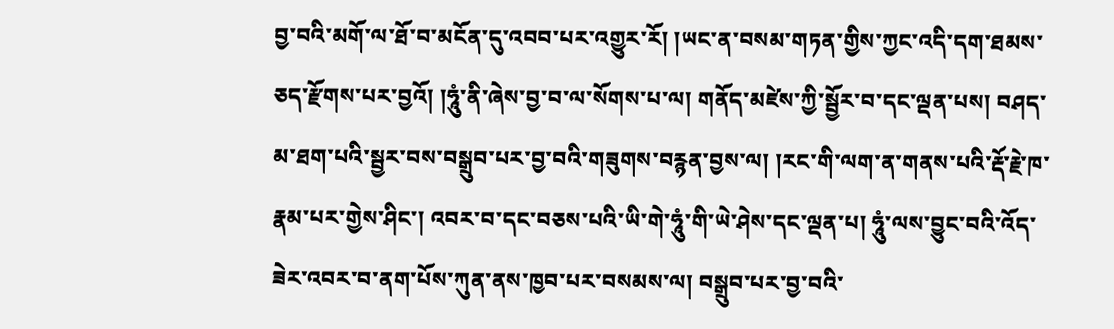བྱ་བའི་མགོ་ལ་ཐོ་བ་མངོན་དུ་འབབ་པར་འགྱུར་རོ། །ཡང་ན་བསམ་གཏན་གྱིས་ཀྱང་འདི་དག་ཐམས་ཅད་རྫོགས་པར་བྱའོ། །ཧཱུཾ་ནི་ཞེས་བྱ་བ་ལ་སོགས་པ་ལ། གནོད་མཛེས་ཀྱི་སྦྱོར་བ་དང་ལྡན་པས། བཤད་མ་ཐག་པའི་སྦྱར་བས་བསྒྲུབ་པར་བྱ་བའི་གཟུགས་བརྙན་བྱས་ལ། །རང་གི་ལག་ན་གནས་པའི་རྡོ་རྗེ་ཁ་རྣམ་པར་གྱེས་ཤིང་། འབར་བ་དང་བཅས་པའི་ཡི་གེ་ཧཱུཾ་གི་ཡེ་ཤེས་དང་ལྡན་པ། ཧཱུཾ་ལས་བྱུང་བའི་འོད་ཟེར་འབར་བ་ནག་པོས་ཀུན་ནས་ཁྱབ་པར་བསམས་ལ། བསྒྲུབ་པར་བྱ་བའི་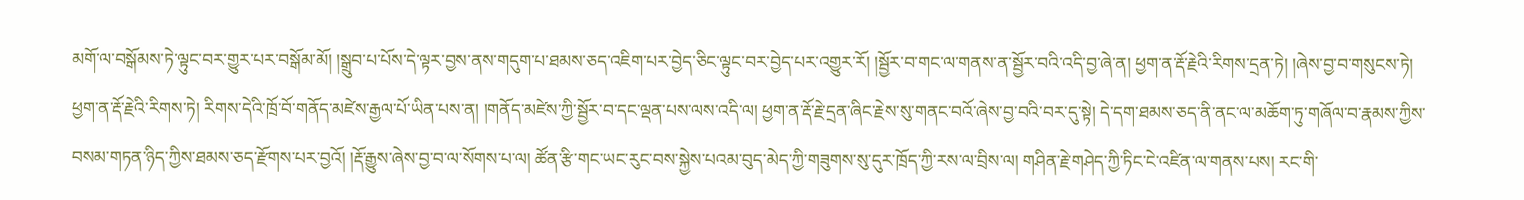མགོ་ལ་བསྒོམས་ཏེ་ལྟུང་བར་གྱུར་པར་བསྒོམ་མོ། །སྒྲུབ་པ་པོས་དེ་ལྟར་བྱས་ནས་གདུག་པ་ཐམས་ཅད་འཇིག་པར་བྱེད་ཅིང་ལྟུང་བར་བྱེད་པར་འགྱུར་རོ། །སྦྱོར་བ་གང་ལ་གནས་ན་སྦྱོར་བའི་འདི་བྱ་ཞེ་ན། ཕྱག་ན་རྡོ་རྗེའི་རིགས་དྲན་ཏེ། །ཞེས་བྱ་བ་གསུངས་ཏེ། ཕྱག་ན་རྡོ་རྗེའི་རིགས་ཏེ། རིགས་དེའི་ཁྲོ་བོ་གནོད་མཛེས་རྒྱལ་པོ་ཡིན་པས་ན། །གནོད་མཛེས་ཀྱི་སྦྱོར་བ་དང་ལྡན་པས་ལས་འདི་ལ། ཕྱག་ན་རྡོ་རྗེ་དྲན་ཞིང་རྗེས་སུ་གནང་བའོ་ཞེས་བྱ་བའི་བར་དུ་སྟེ། དེ་དག་ཐམས་ཅད་ནི་ནང་ལ་མཆོག་ཏུ་གཞོལ་བ་རྣམས་ཀྱིས་བསམ་གཏན་ཉིད་ཀྱིས་ཐམས་ཅད་རྫོགས་པར་བྱའོ། །རྡོ་རྒྱུས་ཞེས་བྱ་བ་ལ་སོགས་པ་ལ། ཚོན་རྩི་གང་ཡང་རུང་བས་སྐྱེས་པའམ་བུད་མེད་ཀྱི་གཟུགས་སུ་དུར་ཁྲོད་ཀྱི་རས་ལ་བྲིས་ལ། གཤིན་རྗེ་གཤེད་ཀྱི་ཏིང་ངེ་འཛིན་ལ་གནས་པས། རང་གི་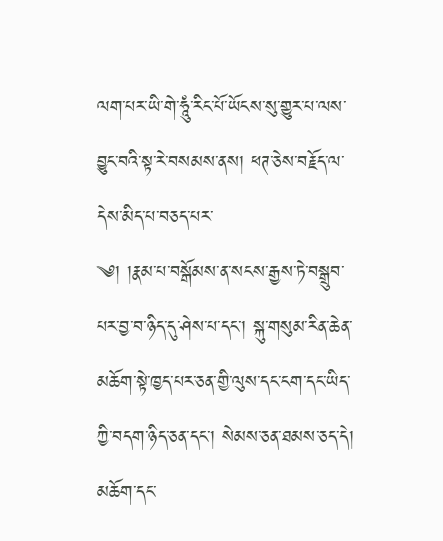ལག་པར་ཡི་གེ་ཧཱུཾ་རིང་པོ་ཡོངས་སུ་གྱུར་པ་ལས་བྱུང་བའི་སྟ་རེ་བསམས་ནས། ཕཊ་ཅེས་བརྗོད་ལ་དེས་མིད་པ་བཅད་པར་
༄། །རྣམ་པ་བསྒོམས་ན་སངས་རྒྱས་ཏེ་བསྒྲུབ་པར་བྱ་བ་ཉིད་དུ་ཤེས་པ་དང་། སྐུ་གསུམ་རིན་ཆེན་མཆོག་སྟེ་ཁྱད་པར་ཅན་གྱི་ལུས་དང་ངག་དང་ཡིད་ཀྱི་བདག་ཉིད་ཅན་དང་། སེམས་ཅན་ཐམས་ཅད་དེ། མཆོག་དང་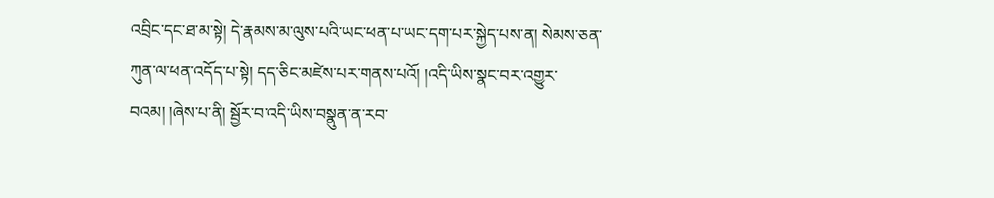འབྲིང་དང་ཐ་མ་སྟེ། དེ་རྣམས་མ་ལུས་པའི་ཡང་ཕན་པ་ཡང་དག་པར་སྐྱེད་པས་ན། སེམས་ཅན་ཀུན་ལ་ཕན་འདོད་པ་སྟེ། དད་ཅིང་མཛེས་པར་གནས་པའོ། །འདི་ཡིས་སྣང་བར་འགྱུར་བའམ། །ཞེས་པ་ནི། སྦྱོར་བ་འདི་ཡིས་བསྣུན་ན་རབ་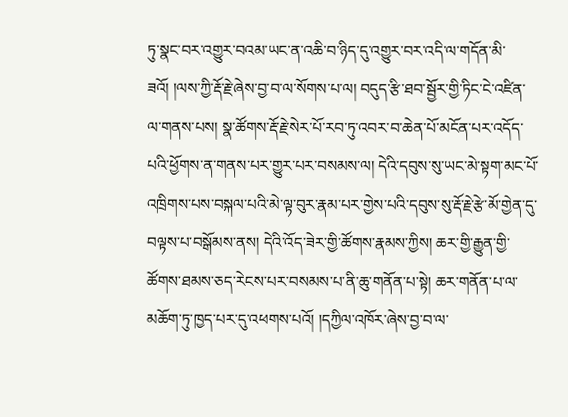ཏུ་སྣང་བར་འགྱུར་བའམ་ཡང་ན་འཆི་བ་ཉིད་དུ་འགྱུར་བར་འདི་ལ་གདོན་མི་ཟའོ། །ལས་ཀྱི་རྡོ་རྗེ་ཞེས་བྱ་བ་ལ་སོགས་པ་ལ། བདུད་རྩི་ཐབ་སྦྱོར་གྱི་ཏིང་ངེ་འཛིན་ལ་གནས་པས། སྣ་ཚོགས་རྡོ་རྗེ་སེར་པོ་རབ་ཏུ་འབར་བ་ཆེན་པོ་མངོན་པར་འདོད་པའི་ཕྱོགས་ན་གནས་པར་གྱུར་པར་བསམས་ལ། དེའི་དབུས་སུ་ཡང་མེ་སྟག་མང་པོ་འཁྲིགས་པས་བསྐལ་པའི་མེ་ལྟ་བུར་རྣམ་པར་གྱེས་པའི་དབུས་སུ་རྡོ་རྗེ་རྩེ་མོ་གྱེན་དུ་བལྟས་པ་བསྒོམས་ནས། དེའི་འོད་ཟེར་གྱི་ཚོགས་རྣམས་ཀྱིས། ཆར་གྱི་རྒྱུན་གྱི་ཚོགས་ཐམས་ཅད་རེངས་པར་བསམས་པ་ནི་ཆུ་གནོན་པ་སྟེ། ཆར་གནོན་པ་ལ་མཆོག་ཏུ་ཁྱད་པར་དུ་འཕགས་པའོ། །དཀྱིལ་འཁོར་ཞེས་བྱ་བ་ལ་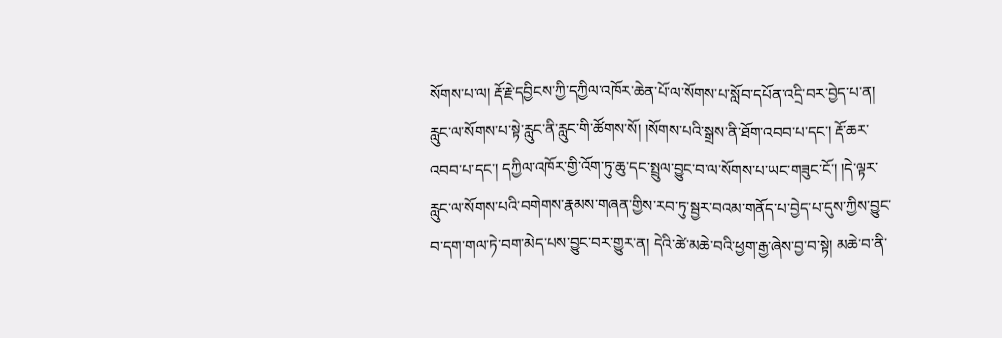སོགས་པ་ལ། རྡོ་རྗེ་དབྱིངས་ཀྱི་དཀྱིལ་འཁོར་ཆེན་པོ་ལ་སོགས་པ་སློབ་དཔོན་འདྲི་བར་བྱེད་པ་ན། རླུང་ལ་སོགས་པ་སྟེ་རླུང་ནི་རླུང་གི་ཚོགས་སོ། །སོགས་པའི་སྒྲས་ནི་ཐོག་འབབ་པ་དང་། རྡོ་ཆར་འབབ་པ་དང་། དཀྱིལ་འཁོར་གྱི་འོག་ཏུ་ཆུ་དང་སྤྲུལ་བྱུང་བ་ལ་སོགས་པ་ཡང་གཟུང་ངོ་། །དེ་ལྟར་རླུང་ལ་སོགས་པའི་བགེགས་རྣམས་གཞན་གྱིས་རབ་ཏུ་སྦྱར་བའམ་གནོད་པ་བྱེད་པ་དུས་ཀྱིས་བྱུང་བ་དག་གལ་ཏེ་བག་མེད་པས་བྱུང་བར་གྱུར་ན། དེའི་ཚེ་མཆེ་བའི་ཕྱག་རྒྱ་ཞེས་བྱ་བ་སྟེ། མཆེ་བ་ནི་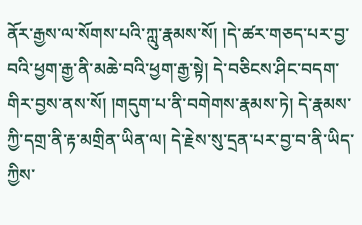ནོར་རྒྱས་ལ་སོགས་པའི་ཀླུ་རྣམས་སོ། །དེ་ཚར་གཅད་པར་བྱ་བའི་ཕྱག་རྒྱ་ནི་མཆེ་བའི་ཕྱག་རྒྱ་སྟེ། དེ་བཅིངས་ཤིང་བདག་གིར་བྱས་ནས་སོ། །གདུག་པ་ནི་བགེགས་རྣམས་ཏེ། དེ་རྣམས་ཀྱི་དགྲ་ནི་རྟ་མགྲིན་ཡིན་ལ། དེ་རྗེས་སུ་དྲན་པར་བྱ་བ་ནི་ཡིད་ཀྱིས་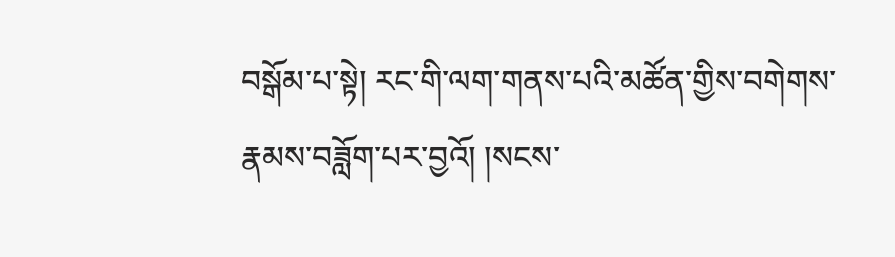བསྒོམ་པ་སྟེ། རང་གི་ལག་གནས་པའི་མཚོན་གྱིས་བགེགས་རྣམས་བཟློག་པར་བྱའོ། །སངས་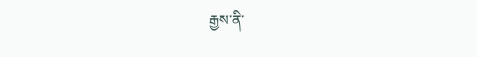རྒྱས་ནི་